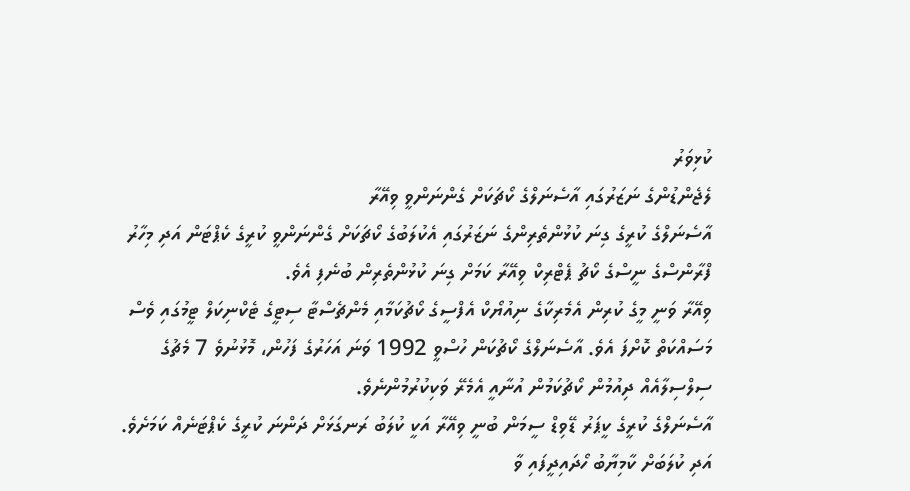ކުޅިވަރު
ލެޖެންޑުންގެ ނަޒަރުގައި އާސެނަލްގެ ކޯޗަކަށް ގެންނަންވީ ވިއޭރާ
އާސެނަލްގެ ކުރީގެ ގިނަ ކުޅުންތެރިންގެ ނަޒަރުގައި އެކުލަބުގެ ކޯޗަކަށް ގެންނަންވީ ކުރީގެ ކެޕްޓަން އަދި މިހާރު ފްރާންސްގެ ނީސްގެ ކޯޗު ޕެޓްރިކް ވިއޭރާ ކަމަށް ގިނަ ކުޅުންތެރިން ބުނެފި އެވެ.
ވިއޭރާ ވަނީ މީގެ ކުރިން އެމެރިކާގެ ނިއުޔޯކް އެފްސީގެ ކޯޗުކަމާއި މެންޗެސްޓާ ސިޓީގެ ޓެކްނިކަލް ޓީމުގައި ވެސް މަސައްކަތް ކޮށްފަ އެވެ. އާސެނަލްގެ ކޯޗުކަން ހުސްވީ 1992 ވަނަ އަހަރުގެ ފަހުން، މޮޅުނުވެ 7 މެޗުގެ ސިލްސިލާއެއް ދިއުމުން ކޯޗުކަމުން އުނާއީ އެމެރޭ ވަކިކުރުމުންނެވެ.
އާސެނަލްގެ ކުރީގެ ކީޕަރު ޑޭވިޑް ސީމަން ބުނީ ވިއޭރާ އަކީ ކުލަބު ރަނގަޅަށް ދަންނަ ކުރީގެ ކެޕްޓަނެއް ކަމަށެވެ. އަދި ކުލަބަށް ކާމިޔާބު ހޯދައިދީފައި ވާ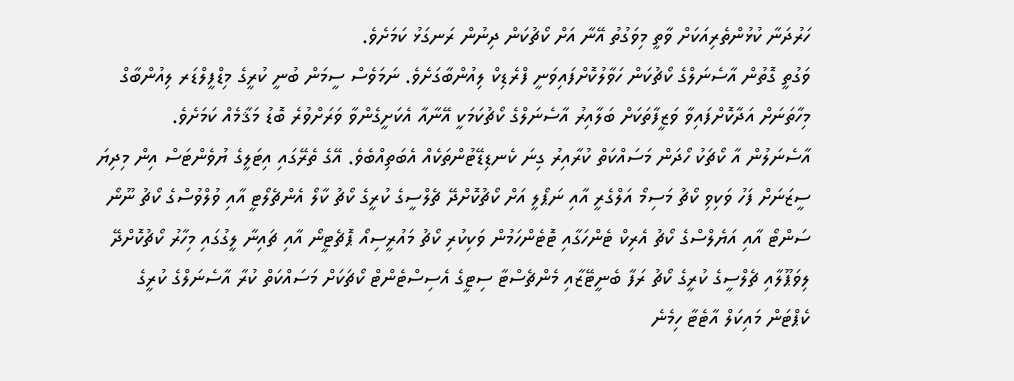ހަރުދަނާ ކުޅުންތެރިއަކަށް ވާތީ މިވަގުތު އޭނާ އަށް ކޯޗުކަން ދިނުން ރަނގަޅު ކަމަށެވެ.
ވަގުތީ ގޮތުން އާސެނަލްގެ ކޯޗުކަން ހަވާލުކޮށްފައިވަނީ ފްރެޑިކް ލިއުންބާގަށެވެ. ނަމަވެސް ސީމަން ބުނީ ކުރީގެ މިޑްފީލްޑަރ ލިއުންބާގް މިހާތަނަށް އަދާކޮށްފައިވާ ވަޒީފާތަކަށް ބަލާއިރު އާސެނަލްގެ ކޯޗުކަމަކީ އޭނާއާ އެކަށީގެންވާ ވަރަށްވުރެ ބޮޑު މަޤާމެއް ކަމަށެވެ.
އާސެނަލުން އާ ކޯޗަކު ހޯދަން މަސައްކަތް ކުރާއިރު ގިނަ ކެނޑިޑޭޓުންތަކެއް އެބަތިއްބެވެ. އޭގެ ތެރޭގައި އިޓަލީގެ ޔުވެންޓަސް އިން މިދިޔަ ސީޒަނަށް ފަހު ވަކިވި ކޯޗު މަސިމޯ އަލްގެރީ އާއި ނަޕޯލީ އަށް ކޯޗުކޮށްދޭ ޗެލްސީގެ ކުރީގެ ކޯޗު ކާލޯ އެންޗެލޯޓީ އާއި ވުލްވުސްގެ ކޯޗު ނޫނޯ ސަންޓޯ އާއި އަޔެލްސްގެ ކޯޗު އެރިކް ޓެންހަގާއި ޓޮޓެންހަމުން ވަކިކުރި ކޯޗު މައުރީސިއޯ ޕޮޗެޓީނޯ އާއި ޗައިނާ ލީގުގައި މިހާރު ކޯޗުކޮށްދޭ ލިވަޕޫލާއި ޗެލްސީގެ ކުރީގެ ކޯޗު ރަފާ ބެނީޓޭޒާއި މެންޗެސްޓާ ސިޓީގެ އެސިސްޓެންޓް ކޯޗަކަށް މަސައްކަތް ކުރާ އާސެނަލްގެ ކުރީގެ ކެޕްޓަން މައިކަލް އާޓެޓާ ހިމެނެ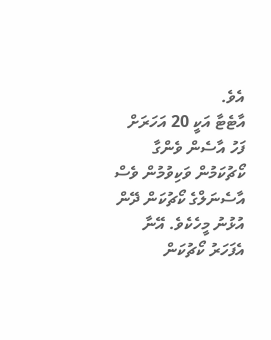އެވެ.
އާޓެޓާ އަކީ 20 އަހަރަށް ފަހު އާސެން ވެންގާ ކޯޗުކަމުން ވަކިވުމުން ވެސް އާސެނަލްގެ ކޯޗުކަން ދޭން އުޅުނު މީހެކެވެ. އޭނާ އެފަހަރު ކޯޗުކަން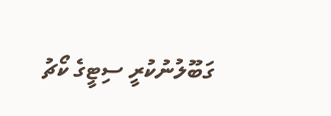ގަބޫލުނުކުރީ ސިޓީގެ ކޯޗު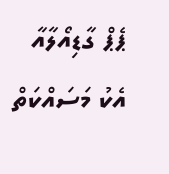ޕެޕް ގާޑިއޯލާއާ އެކު މަސައްކަތް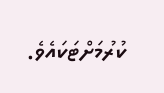ކުރުމަށްޓަކައެވެ.